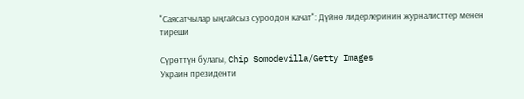"Саясатчылар ыңгайсыз суроодон качат": Дүйнө лидерлеринин журналисттер менен тиреши

Сүрөттүн булагы, Chip Somodevilla/Getty Images
Украин президенти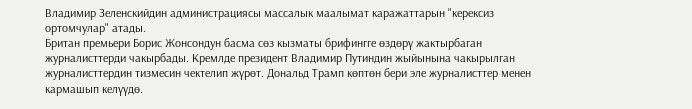Владимир Зеленскийдин администрациясы массалык маалымат каражаттарын "керексиз ортомчулар" атады.
Британ премьери Борис Жонсондун басма сөз кызматы брифингге өздөрү жактырбаган журналисттерди чакырбады. Кремлде президент Владимир Путиндин жыйынына чакырылган журналисттердин тизмесин чектелип жүрөт. Дональд Трамп көптөн бери эле журналисттер менен кармашып келүүдө.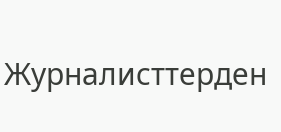Журналисттерден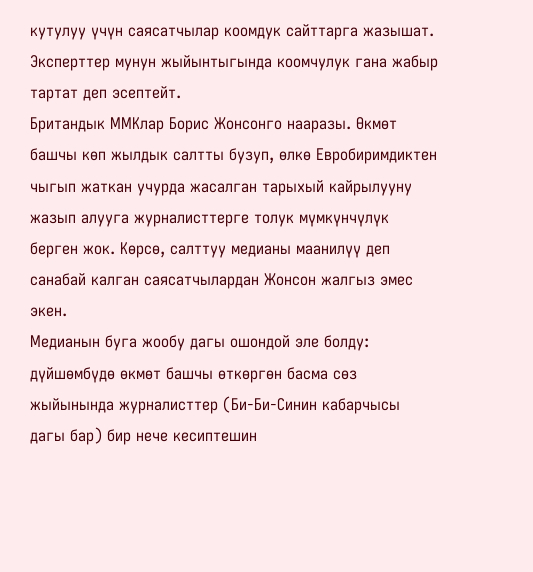кутулуу үчүн саясатчылар коомдук сайттарга жазышат. Эксперттер мунун жыйынтыгында коомчулук гана жабыр тартат деп эсептейт.
Британдык ММКлар Борис Жонсонго нааразы. Өкмөт башчы көп жылдык салтты бузуп, өлкө Евробиримдиктен чыгып жаткан учурда жасалган тарыхый кайрылууну жазып алууга журналисттерге толук мүмкүнчүлүк берген жок. Көрсө, салттуу медианы маанилүү деп санабай калган саясатчылардан Жонсон жалгыз эмес экен.
Медианын буга жообу дагы ошондой эле болду: дүйшөмбүдө өкмөт башчы өткөргөн басма сөз жыйынында журналисттер (Би-Би-Синин кабарчысы дагы бар) бир нече кесиптешин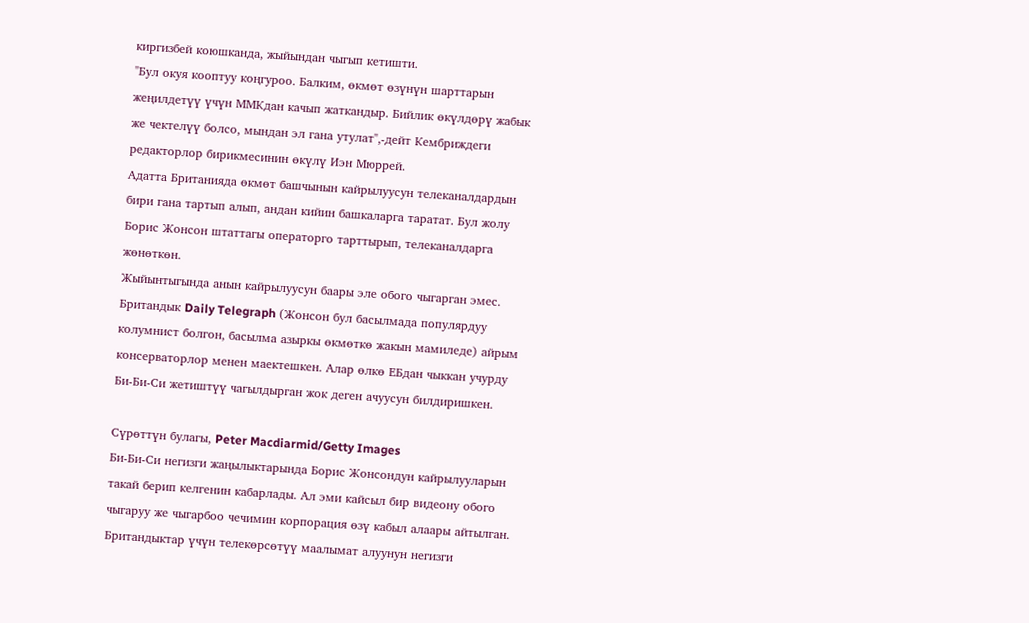киргизбей коюшканда, жыйындан чыгып кетишти.
"Бул окуя кооптуу коңгуроо. Балким, өкмөт өзүнүн шарттарын жеңилдетүү үчүн ММКдан качып жаткандыр. Бийлик өкүлдөрү жабык же чектелүү болсо, мындан эл гана утулат",-дейт Кембриждеги редакторлор бирикмесинин өкүлү Иэн Мюррей.
Адатта Британияда өкмөт башчынын кайрылуусун телеканалдардын бири гана тартып алып, андан кийин башкаларга таратат. Бул жолу Борис Жонсон штаттагы операторго тарттырып, телеканалдарга жөнөткөн.
Жыйынтыгында анын кайрылуусун баары эле обого чыгарган эмес. Британдык Daily Telegraph (Жонсон бул басылмада популярдуу колумнист болгон, басылма азыркы өкмөткө жакын мамиледе) айрым консерваторлор менен маектешкен. Алар өлкө ЕБдан чыккан учурду Би-Би-Си жетиштүү чагылдырган жок деген ачуусун билдиришкен.

Сүрөттүн булагы, Peter Macdiarmid/Getty Images
Би-Би-Си негизги жаңылыктарында Борис Жонсондун кайрылууларын такай берип келгенин кабарлады. Ал эми кайсыл бир видеону обого чыгаруу же чыгарбоо чечимин корпорация өзү кабыл алаары айтылган.
Британдыктар үчүн телекөрсөтүү маалымат алуунун негизги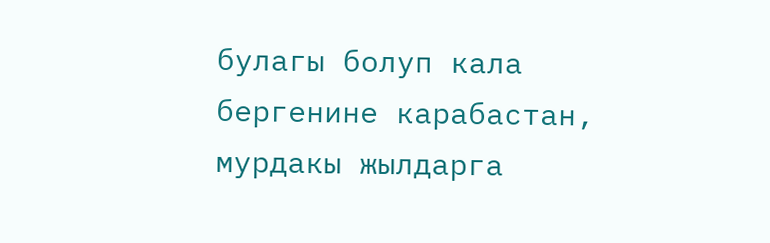булагы болуп кала бергенине карабастан, мурдакы жылдарга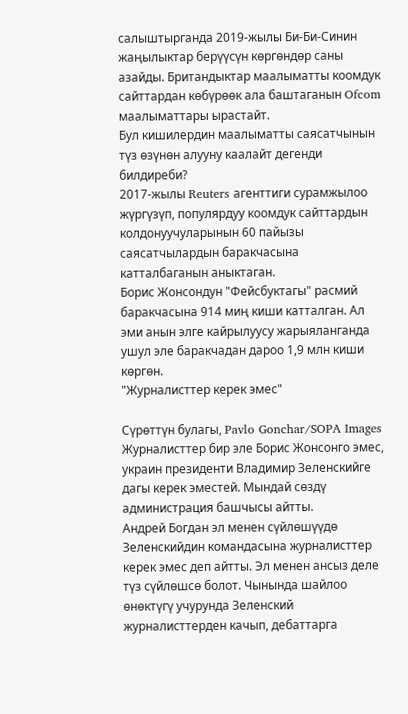салыштырганда 2019-жылы Би-Би-Синин жаңылыктар берүүсүн көргөндөр саны азайды. Британдыктар маалыматты коомдук сайттардан көбүрөөк ала баштаганын Ofcom маалыматтары ырастайт.
Бул кишилердин маалыматты саясатчынын түз өзүнөн алууну каалайт дегенди билдиреби?
2017-жылы Reuters агенттиги сурамжылоо жүргүзүп, популярдуу коомдук сайттардын колдонуучуларынын 60 пайызы саясатчылардын баракчасына катталбаганын аныктаган.
Борис Жонсондун "Фейсбуктагы" расмий баракчасына 914 миң киши катталган. Ал эми анын элге кайрылуусу жарыяланганда ушул эле баракчадан дароо 1,9 млн киши көргөн.
"Журналисттер керек эмес"

Сүрөттүн булагы, Pavlo Gonchar/SOPA Images
Журналисттер бир эле Борис Жонсонго эмес, украин президенти Владимир Зеленскийге дагы керек эместей. Мындай сөздү администрация башчысы айтты.
Андрей Богдан эл менен сүйлөшүүдө Зеленскийдин командасына журналисттер керек эмес деп айтты. Эл менен ансыз деле түз сүйлөшсө болот. Чынында шайлоо өнөктүгү учурунда Зеленский журналисттерден качып, дебаттарга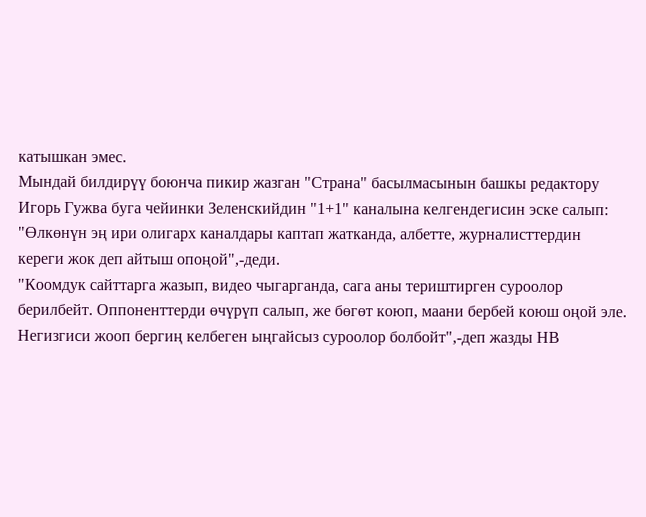катышкан эмес.
Мындай билдирүү боюнча пикир жазган "Страна" басылмасынын башкы редактору Игорь Гужва буга чейинки Зеленскийдин "1+1" каналына келгендегисин эске салып: "Өлкөнүн эң ири олигарх каналдары каптап жатканда, албетте, журналисттердин кереги жок деп айтыш опоңой",-деди.
"Коомдук сайттарга жазып, видео чыгарганда, сага аны териштирген суроолор берилбейт. Оппоненттерди өчүрүп салып, же бөгөт коюп, маани бербей коюш оңой эле. Негизгиси жооп бергиң келбеген ыңгайсыз суроолор болбойт",-деп жазды НВ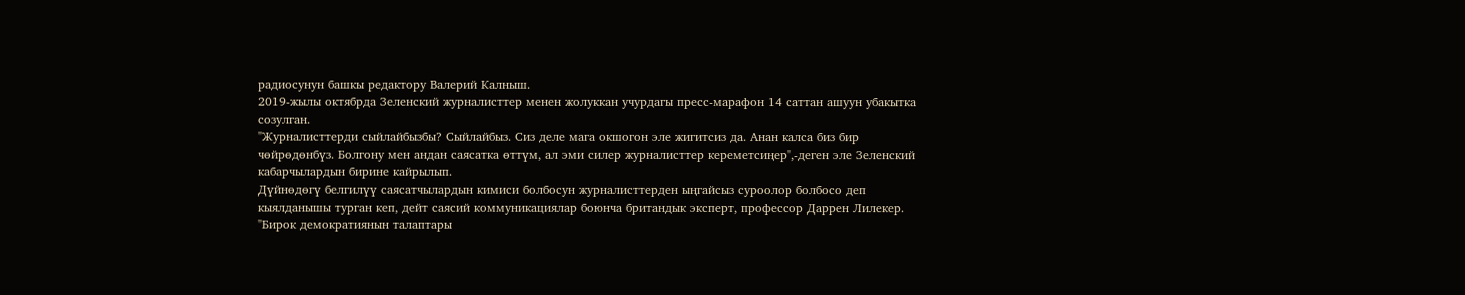радиосунун башкы редактору Валерий Калныш.
2019-жылы октябрда Зеленский журналисттер менен жолуккан учурдагы пресс-марафон 14 саттан ашуун убакытка созулган.
"Журналисттерди сыйлайбызбы? Сыйлайбыз. Сиз деле мага окшогон эле жигитсиз да. Анан калса биз бир чөйрөдөнбүз. Болгону мен андан саясатка өттүм, ал эми силер журналисттер кереметсиңер",-деген эле Зеленский кабарчылардын бирине кайрылып.
Дүйнөдөгү белгилүү саясатчылардын кимиси болбосун журналисттерден ыңгайсыз суроолор болбосо деп кыялданышы турган кеп, дейт саясий коммуникациялар боюнча британдык эксперт, профессор Даррен Лилекер.
"Бирок демократиянын талаптары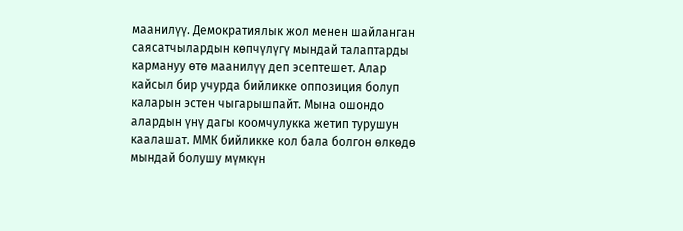маанилүү. Демократиялык жол менен шайланган саясатчылардын көпчүлүгү мындай талаптарды кармануу өтө маанилүү деп эсептешет. Алар кайсыл бир учурда бийликке оппозиция болуп каларын эстен чыгарышпайт. Мына ошондо алардын үнү дагы коомчулукка жетип турушун каалашат. ММК бийликке кол бала болгон өлкөдө мындай болушу мүмкүн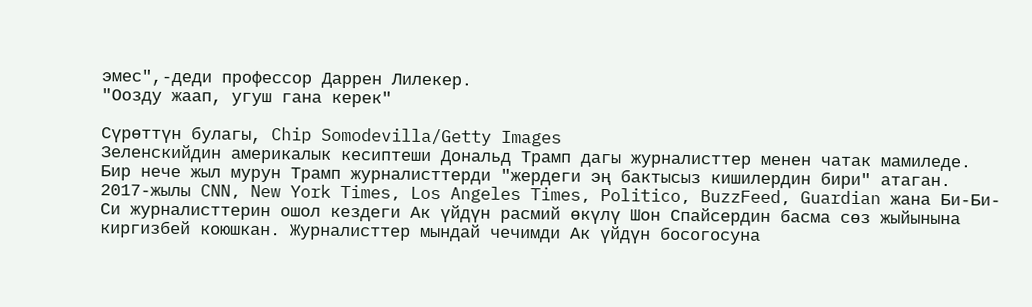эмес",-деди профессор Даррен Лилекер.
"Оозду жаап, угуш гана керек"

Сүрөттүн булагы, Chip Somodevilla/Getty Images
Зеленскийдин америкалык кесиптеши Дональд Трамп дагы журналисттер менен чатак мамиледе.
Бир нече жыл мурун Трамп журналисттерди "жердеги эң бактысыз кишилердин бири" атаган.
2017-жылы CNN, New York Times, Los Angeles Times, Politico, BuzzFeed, Guardian жана Би-Би-Си журналисттерин ошол кездеги Ак үйдүн расмий өкүлү Шон Спайсердин басма сөз жыйынына киргизбей коюшкан. Журналисттер мындай чечимди Ак үйдүн босогосуна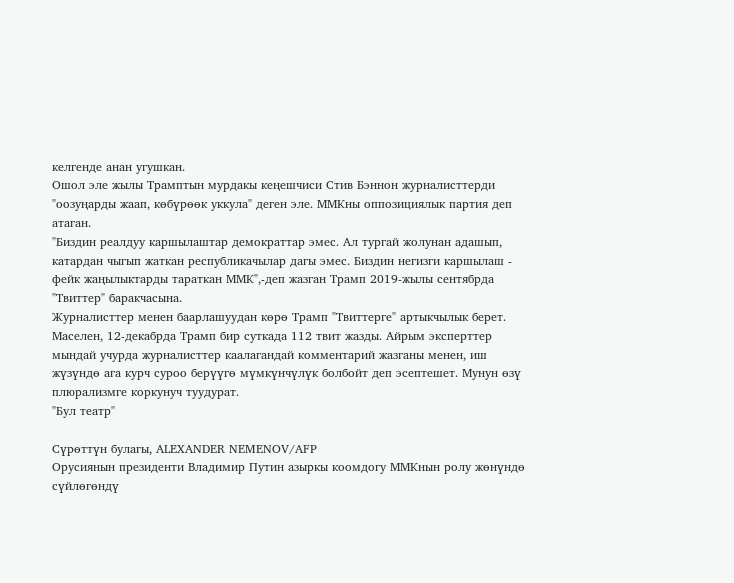келгенде анан угушкан.
Ошол эле жылы Трамптын мурдакы кеңешчиси Стив Бэннон журналисттерди "оозуңарды жаап, көбүрөөк уккула" деген эле. ММКны оппозициялык партия деп атаган.
"Биздин реалдуу каршылаштар демократтар эмес. Ал тургай жолунан адашып, катардан чыгып жаткан республикачылар дагы эмес. Биздин негизги каршылаш - фейк жаңылыктарды тараткан ММК",-деп жазган Трамп 2019-жылы сентябрда "Твиттер" баракчасына.
Журналисттер менен баарлашуудан көрө Трамп "Твиттерге" артыкчылык берет. Маселен, 12-декабрда Трамп бир суткада 112 твит жазды. Айрым эксперттер мындай учурда журналисттер каалагандай комментарий жазганы менен, иш жүзүндө ага курч суроо берүүгө мүмкүнчүлүк болбойт деп эсептешет. Мунун өзү плюрализмге коркунуч туудурат.
"Бул театр"

Сүрөттүн булагы, ALEXANDER NEMENOV/AFP
Орусиянын президенти Владимир Путин азыркы коомдогу ММКнын ролу жөнүндө сүйлөгөндү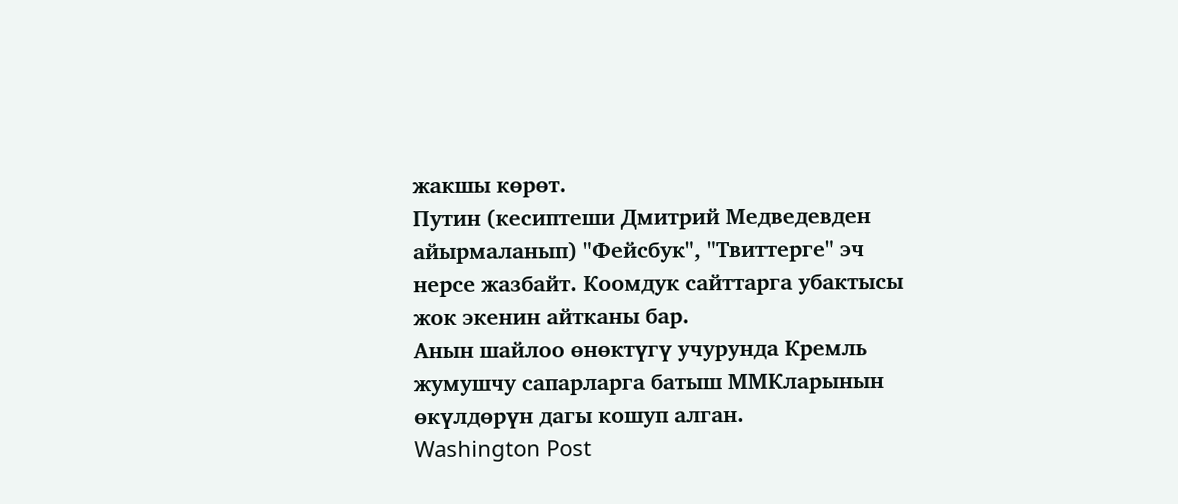жакшы көрөт.
Путин (кесиптеши Дмитрий Медведевден айырмаланып) "Фейсбук", "Твиттерге" эч нерсе жазбайт. Коомдук сайттарга убактысы жок экенин айтканы бар.
Анын шайлоо өнөктүгү учурунда Кремль жумушчу сапарларга батыш ММКларынын өкүлдөрүн дагы кошуп алган.
Washington Post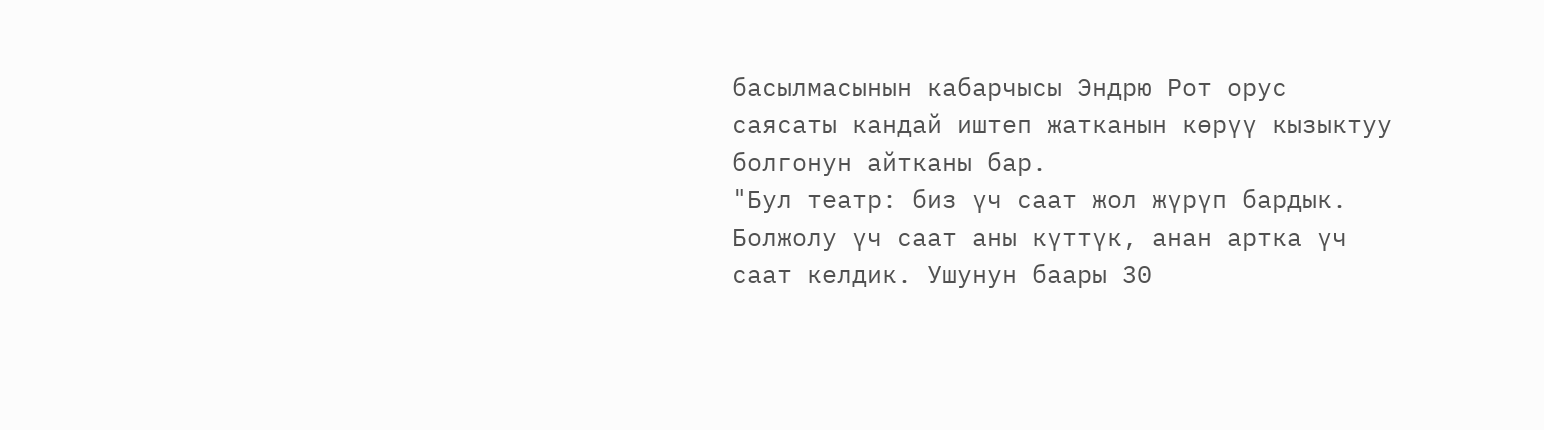басылмасынын кабарчысы Эндрю Рот орус саясаты кандай иштеп жатканын көрүү кызыктуу болгонун айтканы бар.
"Бул театр: биз үч саат жол жүрүп бардык. Болжолу үч саат аны күттүк, анан артка үч саат келдик. Ушунун баары 30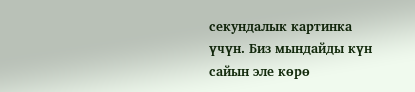секундалык картинка үчүн. Биз мындайды күн сайын эле көрө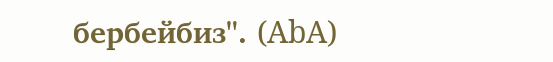бербейбиз". (AbA)